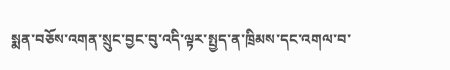སྨན་བཅོས་འགན་སྲུང་བྱང་བུ་འདི་ལྟར་སྤྱད་ན་ཁྲིམས་དང་འགལ་བ་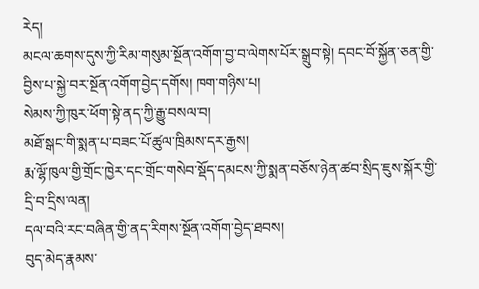རེད།
མངལ་ཆགས་དུས་ཀྱི་རིམ་གསུམ་སྔོན་འགོག་བྱ་བ་ལེགས་པོར་སྒྲུབ་སྟེ། དབང་བོ་སྐྱོན་ཅན་གྱི་བྱིས་པ་སྐྱེ་བར་སྔོན་འགོག་བྱེད་དགོས། ཁག་གཉིས་པ།
སེམས་ཀྱི་ཁུར་ཕོག་སྟེ་ནད་ཀྱི་རྒྱུ་བསལ་བ།
མཐོ་སྒང་གི་སྨན་པ་བཟང་པོ་ཚུལ་ཁྲིམས་དར་རྒྱས།
རྨ་ལྷོ་ཁུལ་གྱི་གྲོང་ཁྱེར་དང་གྲོང་གསེབ་སྡོད་དམངས་ཀྱི་སྨན་བཅོས་ཉེན་ཚབ་སྲིད་ཇུས་སྐོར་གྱི་དྲི་བ་དྲིས་ལན།
དལ་བའི་རང་བཞིན་གྱི་ནད་རིགས་སྔོན་འགོག་བྱེད་ཐབས།
བུད་མེད་རྣམས་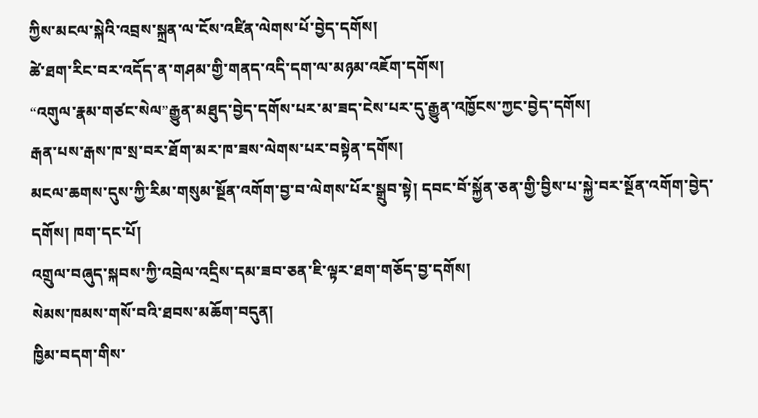ཀྱིས་མངལ་སྐེའི་འབྲས་སྐྲན་ལ་ངོས་འཛིན་ལེགས་པོ་བྱེད་དགོས།
ཚེ་ཐག་རིང་བར་འདོད་ན་གཤམ་གྱི་གནད་འདི་དག་ལ་མཉམ་འཇོག་དགོས།
“འགུལ་རྣམ་གཙང་སེལ”རྒྱུན་མཐུད་བྱེད་དགོས་པར་མ་ཟད་ངེས་པར་དུ་རྒྱུན་འཁྱོངས་ཀྱང་བྱེད་དགོས།
རྒན་པས་རྒས་ཁ་སྲ་བར་ཐོག་མར་ཁ་ཟས་ལེགས་པར་བསྟེན་དགོས།
མངལ་ཆགས་དུས་ཀྱི་རིམ་གསུམ་སྔོན་འགོག་བྱ་བ་ལེགས་པོར་སྒྲུབ་སྟེ། དབང་བོ་སྐྱོན་ཅན་གྱི་བྱིས་པ་སྐྱེ་བར་སྔོན་འགོག་བྱེད་དགོས། ཁག་དང་པོ།
འགྲུལ་བཞུད་སྐབས་ཀྱི་འབྲེལ་འདྲིས་དམ་ཟབ་ཅན་ཇི་ལྟར་ཐག་གཅོད་བྱ་དགོས།
སེམས་ཁམས་གསོ་བའི་ཐབས་མཆོག་བདུན།
ཁྱིམ་བདག་གིས་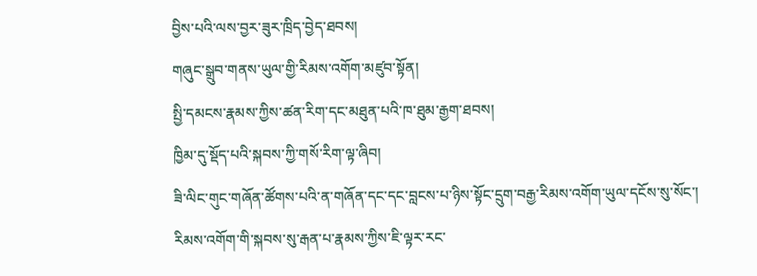བྱིས་པའི་ལས་བྱར་ཟུར་ཁྲིད་བྱེད་ཐབས།
གཞུང་སྒྲུབ་གནས་ཡུལ་གྱི་རིམས་འགོག་མཛུབ་སྟོན།
སྤྱི་དམངས་རྣམས་ཀྱིས་ཚན་རིག་དང་མཐུན་པའི་ཁ་ཐུམ་རྒྱག་ཐབས།
ཁྱིམ་དུ་སྡོད་པའི་སྐབས་ཀྱི་གསོ་རིག་ལྟ་ཞིབ།
ཟི་ལིང་གུང་གཞོན་ཚོགས་པའི་ན་གཞོན་དང་དང་བླངས་པ་ཉིས་སྟོང་དྲུག་བརྒྱ་རིམས་འགོག་ཡུལ་དངོས་སུ་སོང་།
རིམས་འགོག་གི་སྐབས་སུ་རྒན་པ་རྣམས་ཀྱིས་ཇི་ལྟར་རང་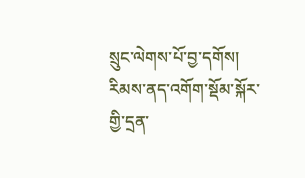སྲུང་ལེགས་པོ་བྱ་དགོས།
རིམས་ནད་འགོག་སྡོམ་སྐོར་གྱི་དྲན་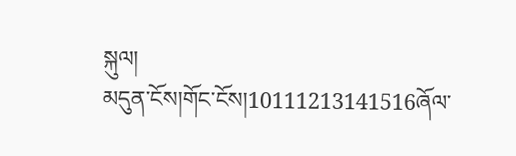སྐུལ།
མདུན་ངོས།གོང་ངོས།10111213141516ཞོལ་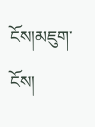ངོས།མཇུག་ངོས།